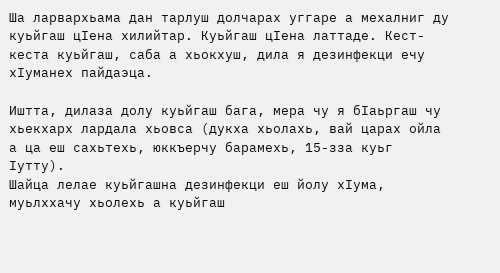Ша ларвархьама дан тарлуш долчарах уггаре а мехалниг ду куьйгаш цIена хилийтар. Куьйгаш цIена латтаде. Кест-кеста куьйгаш, саба а хьокхуш, дила я дезинфекци ечу хIуманех пайдаэца.

Иштта, дилаза долу куьйгаш бага, мера чу я бIаьргаш чу хьекхарх лардала хьовса (дукха хьолахь, вай царах ойла а ца еш сахьтехь, юккъерчу барамехь, 15-зза куьг Iутту).
Шайца лелае куьйгашна дезинфекци еш йолу хIума, муьлххачу хьолехь а куьйгаш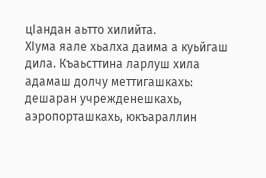цIандан аьтто хилийта.
ХIума яале хьалха даима а куьйгаш дила. Къаьсттина ларлуш хила адамаш долчу меттигашкахь: дешаран учрежденешкахь, аэропорташкахь, юкъараллин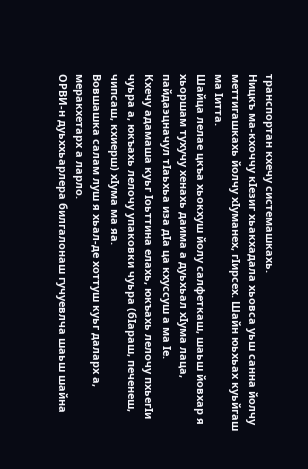транспортан кхечу системашкахь.
Ницкъ ма-кхоччу кIезиг хьакхадала хьовса уьш санна йолчу меттигашкахь йолчу хIуманех, гIирсех. Шайн юьхьах куьйгаш ма Iитта.
Шайца лелае цкъа хьокхуш йолу салфеткаш, шаьш йовхар я хьоршам тухучу хенахь даима а дуьхьал хIума лаца, пайдаэцначул тIаьхьа иза дIа ца кхуссуш а ма Iе.
Кхечу адамаша куьг Iоьттина елахь, юкъахь лелочу пхьегIи чуьра а, юкъахь лелочу упаковки чуьра (бIараш, печенеш, чипсаш, кхиерш) хIума ма яа.
Вовшашка салам луш я хьал-де хоттуш куьг даларх а, меракхетарх а ларло.
ОРВИ-н дуьххьарлера билгалонаш гучуевлча шаьш шайна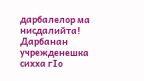дарбалелор ма нисдалийта! Дарбанан учрежденешка сихха гIо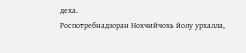деха.
Роспотребнадзоран Нохчийчохь йолу урхалла,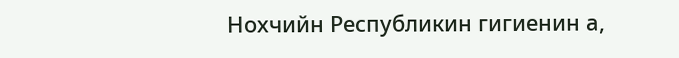Нохчийн Республикин гигиенин а,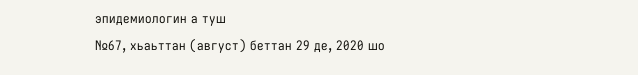эпидемиологин а туш
№67, хьаьттан (август) беттан 29 де, 2020 шо